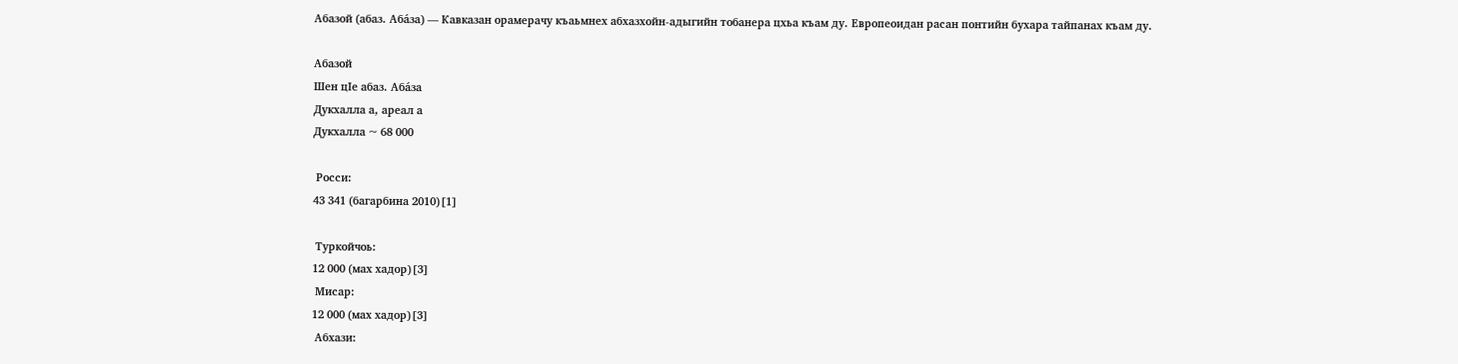Абазой (абаз. Аба́за) — Кавказан орамерачу къаьмнех абхазхойн-адыгийн тобанера цхьа къам ду. Европеоидан расан понтийн бухара тайпанах къам ду.

Абазой
Шен цӀе абаз. Аба́за
Дукхалла а, ареал а
Дукхалла ~ 68 000

 Росси:
43 341 (багарбина 2010)[1]

 Туркойчоь:
12 000 (мах хадор)[3]
 Мисар:
12 000 (мах хадор)[3]
 Абхази: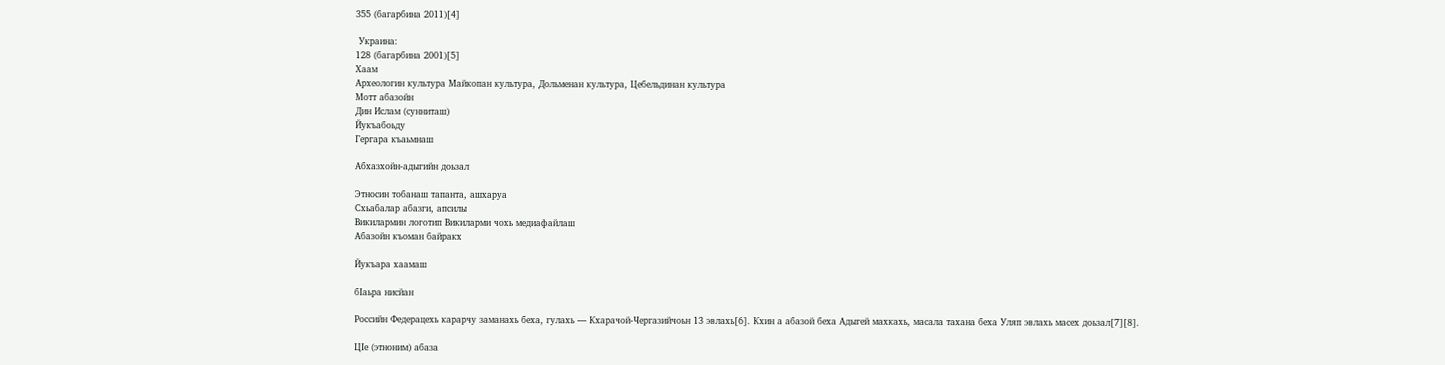355 (багарбина 2011)[4]

 Украина:
128 (багарбина 2001)[5]
Хаам
Археологин культура Майкопан культура, Дольменан культура, Цебельдинан культура
Мотт абазойн
Дин Ислам (сунниташ)
Йукъабоьду
Гергара къаьмнаш

Абхазхойн-адыгийн доьзал

Этносин тобанаш тапанта, ашхаруа
Схьабалар абазги, апсилы
Викилармин логотип Викиларми чохь медиафайлаш
Абазойн къоман байракх

Йукъара хаамаш

бӀаьра нисйан

Российн Федерацехь карарчу заманахь беха, гулахь — Кхарачой-Чергазийчоьн 13 эвлахь[6]. Кхин а абазой беха Адыгей махкахь, масала тахана беха Уляп эвлахь масех доьзал[7][8].

ЦӀе (этноним) абаза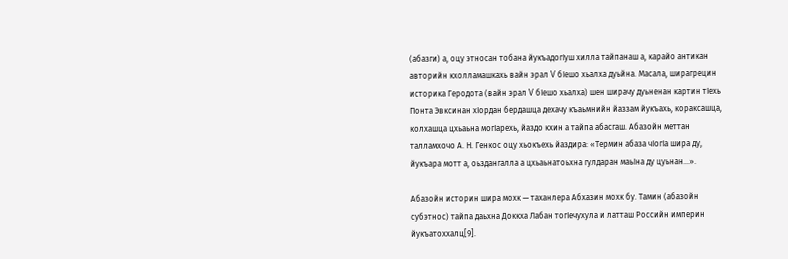(абазги) а, оцу этносан тобана йукъадогӀуш хилла тайпанаш а, карайо антикан авторийн кхолламашкахь вайн эрал V бӀешо хьалха дуьйна. Масала, ширагрецин историка Геродота (вайн эрал V бӀешо хьалха) шен ширачу дуьненан картин тӀехь Понта Эвксинан хӀордан бердашца дехачу къаьмнийн йаззам йукъахь, кораксашца, колхашца цхьаьна могӀарехь, йаздо кхин а тайпа абасгаш. Абазойн меттан талламхочо А. Н. Генкос оцу хьокъехь йаздира: «Термин абаза чӀогӀа шира ду, йукъара мотт а, оьздангалла а цхьаьнатоьхна гулдаран маьӀна ду цуьнан…».

Абазойн историн шира мохк — таханлера Абхазин мохк бу. Тамин (абазойн субэтнос) тайпа даьхна Доккха Лабан тогӀечухула и латташ Российн империн йукъатоххалц[9].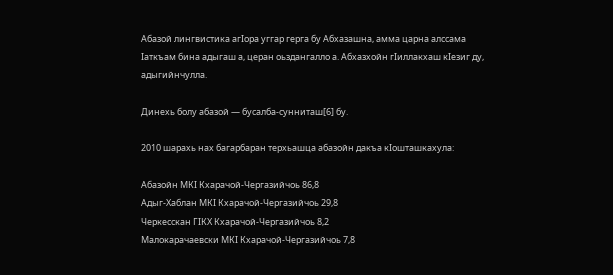Абазой лингвистика агӀора уггар герга бу Абхазашна, амма царна алссама Ӏаткъам бина адыгаш а, церан оьздангалло а. Абхазхойн гӀиллакхаш кӀезиг ду, адыгийнчулла.

Динехь болу абазой — бусалба-сунниташ[6] бу.

2010 шарахь нах багарбаран терхьашца абазойн дакъа кӀошташкахула:

Абазойн МКӀ Кхарачой-Чергазийчоь 86,8
Адыг-Хаблан МКӀ Кхарачой-Чергазийчоь 29,8
Черкесскан ГӀКХ Кхарачой-Чергазийчоь 8,2
Малокарачаевски МКӀ Кхарачой-Чергазийчоь 7,8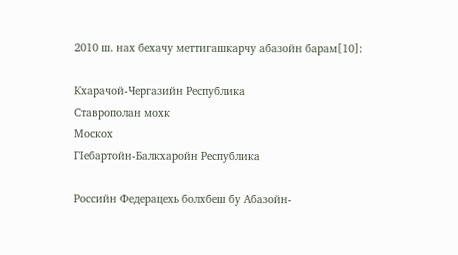2010 ш. нах бехачу меттигашкарчу абазойн барам[10]:

Кхарачой-Чергазийн Республика
Ставрополан мохк
Москох
ГӀебартойн-Балкхаройн Республика

Российн Федерацехь болхбеш бу Абазойн-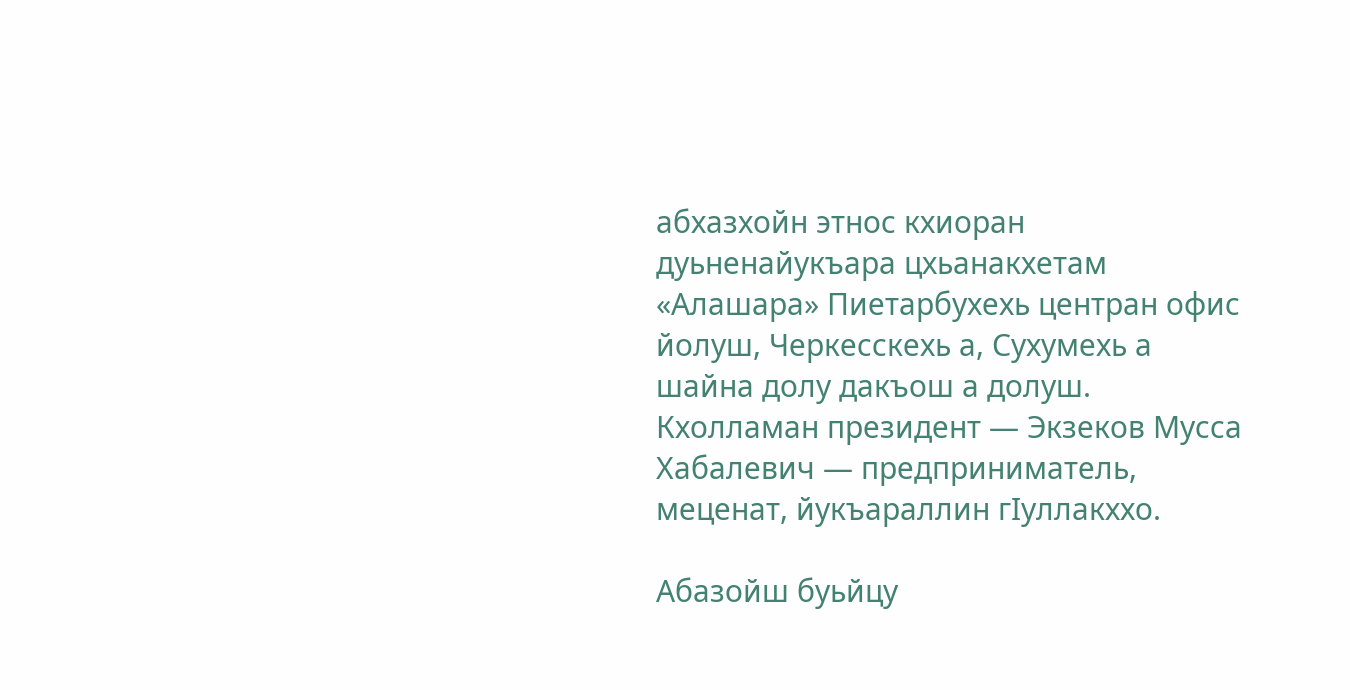абхазхойн этнос кхиоран дуьненайукъара цхьанакхетам «Алашара» Пиетарбухехь центран офис йолуш, Черкесскехь а, Сухумехь а шайна долу дакъош а долуш. Кхолламан президент — Экзеков Мусса Хабалевич — предприниматель, меценат, йукъараллин гӀуллакххо.

Абазойш буьйцу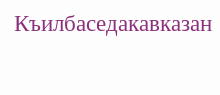Къилбаседакавказан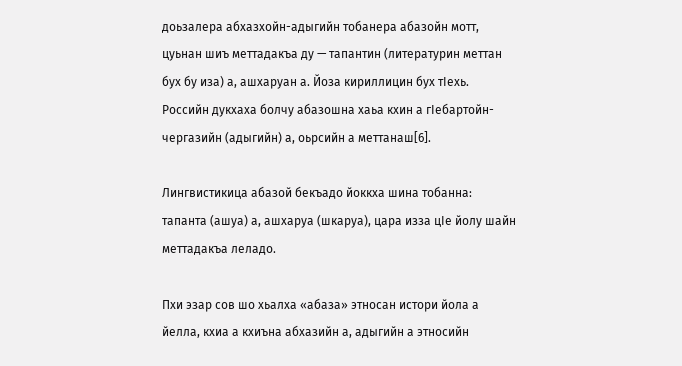доьзалера абхазхойн-адыгийн тобанера абазойн мотт, цуьнан шиъ меттадакъа ду — тапантин (литературин меттан бух бу иза) а, ашхаруан а. Йоза кириллицин бух тӀехь. Российн дукхаха болчу абазошна хаьа кхин а гӀебартойн-чергазийн (адыгийн) а, оьрсийн а меттанаш[6].

Лингвистикица абазой бекъадо йоккха шина тобанна: тапанта (ашуа) а, ашхаруа (шкаруа), цара изза цӀе йолу шайн меттадакъа леладо.

Пхи эзар сов шо хьалха «абаза» этносан истори йола а йелла, кхиа а кхиъна абхазийн а, адыгийн а этносийн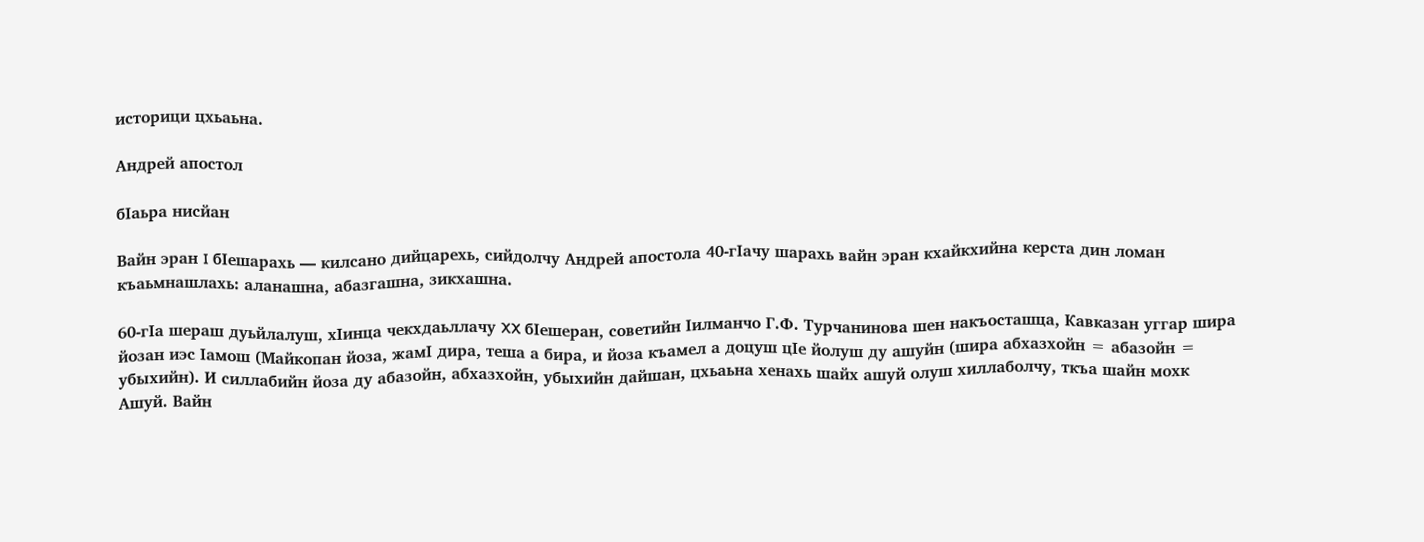историци цхьаьна.

Андрей апостол

бӀаьра нисйан

Вайн эран I бӀешарахь — килсано дийцарехь, сийдолчу Андрей апостола 40-гӀачу шарахь вайн эран кхайкхийна керста дин ломан къаьмнашлахь: аланашна, абазгашна, зикхашна.

60-гӀа шераш дуьйлалуш, хӀинца чекхдаьллачу XX бӀешеран, советийн Ӏилманчо Г.Ф. Турчанинова шен накъосташца, Кавказан уггар шира йозан иэс Ӏамош (Майкопан йоза, жамӀ дира, теша а бира, и йоза къамел а доцуш цӀе йолуш ду ашуйн (шира абхазхойн = абазойн = убыхийн). И силлабийн йоза ду абазойн, абхазхойн, убыхийн дайшан, цхьаьна хенахь шайх ашуй олуш хиллаболчу, ткъа шайн мохк Ашуй. Вайн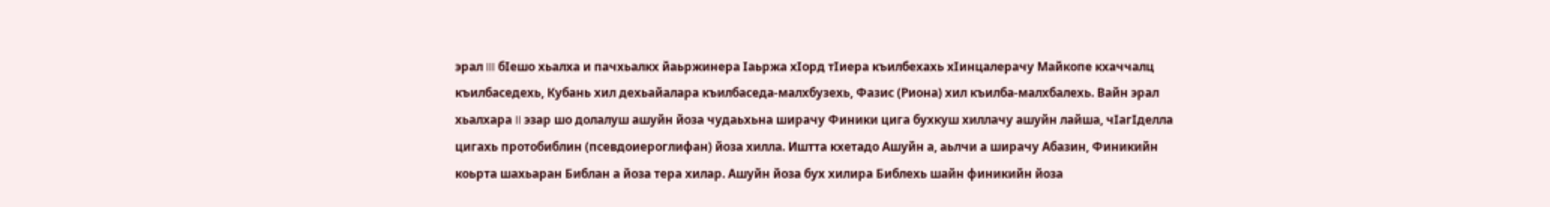эрал III бӀешо хьалха и пачхьалкх йаьржинера Ӏаьржа хӀорд тӀиера къилбехахь хӀинцалерачу Майкопе кхаччалц къилбаседехь, Кубань хил дехьайалара къилбаседа-малхбузехь, Фазис (Риона) хил къилба-малхбалехь. Вайн эрал хьалхара II эзар шо долалуш ашуйн йоза чудаьхьна ширачу Финики цига бухкуш хиллачу ашуйн лайша, чӀагӀделла цигахь протобиблин (псевдоиероглифан) йоза хилла. Иштта кхетадо Ашуйн а, аьлчи а ширачу Абазин, Финикийн коьрта шахьаран Библан а йоза тера хилар. Ашуйн йоза бух хилира Библехь шайн финикийн йоза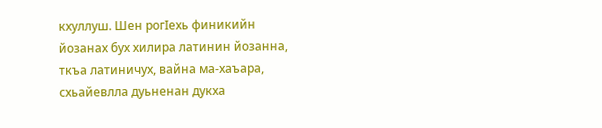кхуллуш. Шен рогӀехь финикийн йозанах бух хилира латинин йозанна, ткъа латиничух, вайна ма-хаъара, схьайевлла дуьненан дукха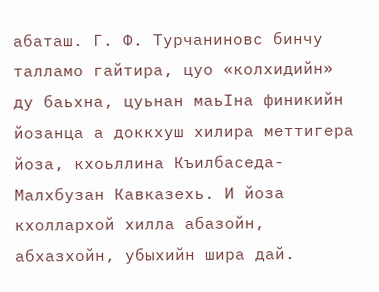абаташ. Г. Ф. Турчаниновс бинчу талламо гайтира, цуо «колхидийн» ду баьхна, цуьнан маьӀна финикийн йозанца а доккхуш хилира меттигера йоза, кхоьллина Къилбаседа-Малхбузан Кавказехь. И йоза кхоллархой хилла абазойн, абхазхойн, убыхийн шира дай.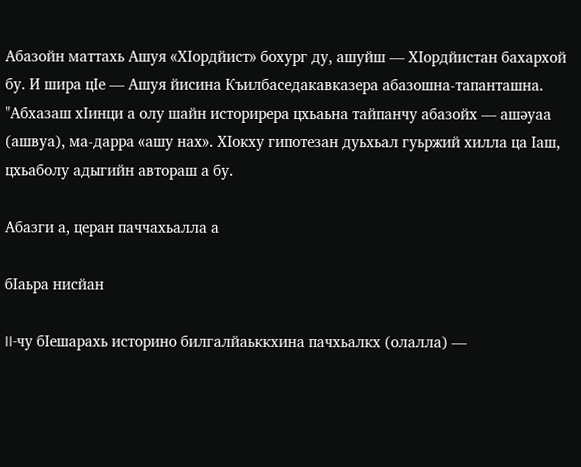Абазойн маттахь Ашуя «ХӀордйист» бохург ду, ашуйш — ХӀордйистан бахархой бу. И шира цӀе — Ашуя йисина Къилбаседакавказера абазошна-тапанташна. "Абхазаш хӀинци а олу шайн историрера цхьаьна тайпанчу абазойх — ашәуаа (ашвуа), ма-дарра «ашу нах». ХӀокху гипотезан дуьхьал гуьржий хилла ца Ӏаш, цхьаболу адыгийн автораш а бу.

Абазги а, церан паччахьалла а

бӀаьра нисйан

II-чу бӀешарахь историно билгалйаьккхина пачхьалкх (олалла) —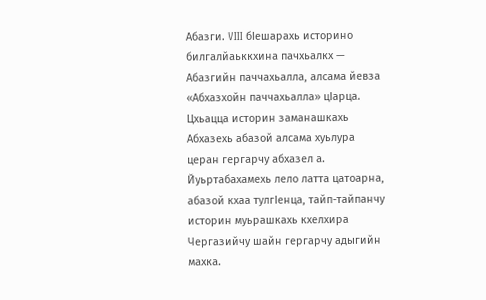Абазги. VIII бӀешарахь историно билгалйаьккхина пачхьалкх — Абазгийн паччахьалла, алсама йевза «Абхазхойн паччахьалла» цӀарца. Цхьацца историн заманашкахь Абхазехь абазой алсама хуьлура церан гергарчу абхазел а. Йуьртабахамехь лело латта цатоарна, абазой кхаа тулгӀенца, тайп-тайпанчу историн муьрашкахь кхелхира Чергазийчу шайн гергарчу адыгийн махка.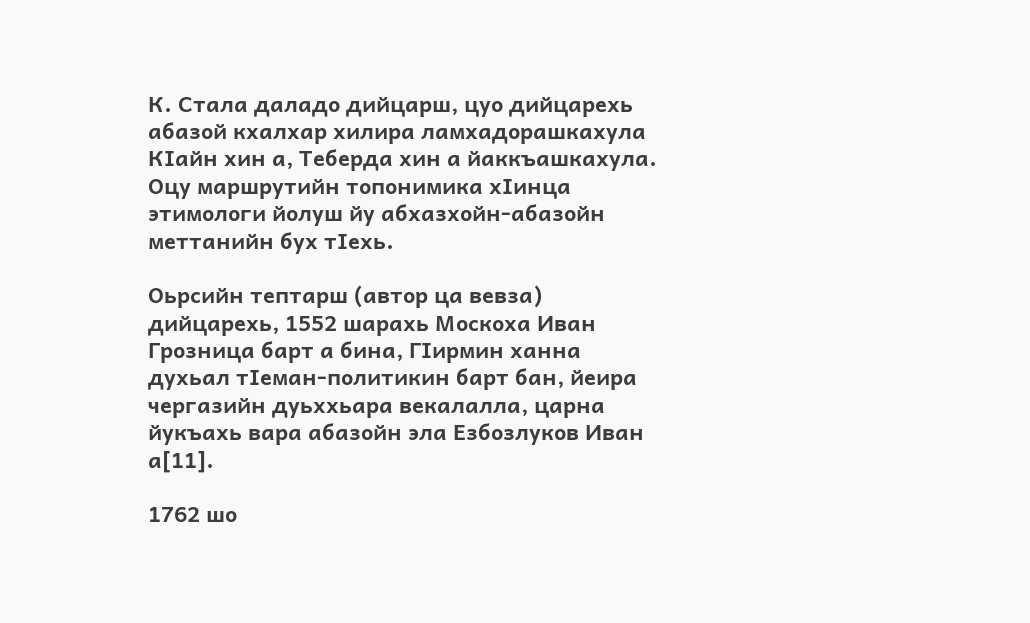К. Стала даладо дийцарш, цуо дийцарехь абазой кхалхар хилира ламхадорашкахула КӀайн хин а, Теберда хин а йаккъашкахула. Оцу маршрутийн топонимика хӀинца этимологи йолуш йу абхазхойн-абазойн меттанийн бух тӀехь.

Оьрсийн тептарш (автор ца вевза) дийцарехь, 1552 шарахь Москоха Иван Грозница барт а бина, ГӀирмин ханна духьал тӀеман-политикин барт бан, йеира чергазийн дуьххьара векалалла, царна йукъахь вара абазойн эла Езбозлуков Иван а[11].

1762 шо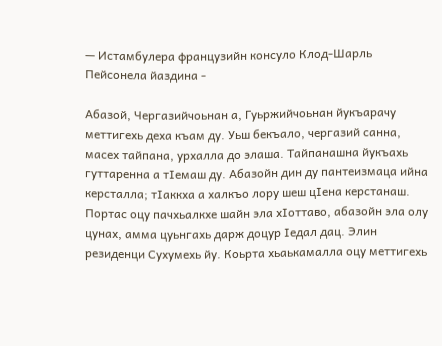— Истамбулера французийн консуло Клод-Шарль Пейсонела йаздина -

Абазой, Чергазийчоьнан а, Гуьржийчоьнан йукъарачу меттигехь деха къам ду. Уьш бекъало, чергазий санна, масех тайпана, урхалла до элаша. Тайпанашна йукъахь гуттаренна а тӀемаш ду. Абазойн дин ду пантеизмаца ийна керсталла; тӀаккха а халкъо лору шеш цӀена керстанаш. Портас оцу пачхьалкхе шайн эла хӀоттаво, абазойн эла олу цунах, амма цуьнгахь дарж доцур Ӏедал дац. Элин резиденци Сухумехь йу. Коьрта хьаькамалла оцу меттигехь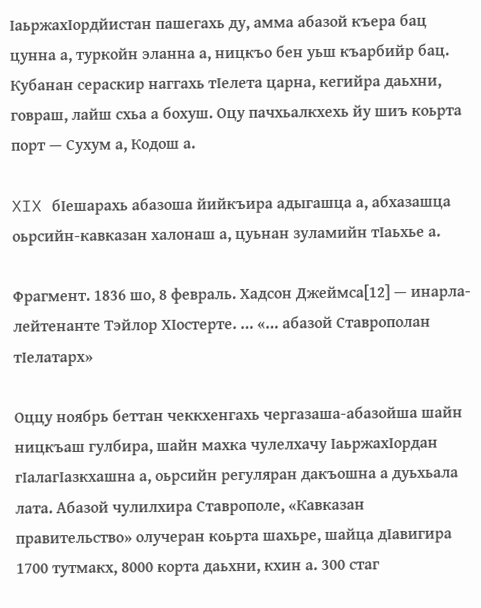ӀаьржахӀордйистан пашегахь ду, амма абазой къера бац цунна а, туркойн эланна а, ницкъо бен уьш къарбийр бац. Кубанан сераскир наггахь тӀелета царна, кегийра даьхни, говраш, лайш схьа а бохуш. Оцу пачхьалкхехь йу шиъ коьрта порт — Сухум а, Кодош а.

XIX бӀешарахь абазоша йийкъира адыгашца а, абхазашца оьрсийн-кавказан халонаш а, цуьнан зуламийн тӀаьхье а.

Фрагмент. 1836 шо, 8 февраль. Хадсон Джеймса[12] — инарла-лейтенанте Тэйлор ХӀостерте. … «… абазой Ставрополан тӀелатарх»

Оццу ноябрь беттан чеккхенгахь чергазаша-абазойша шайн ницкъаш гулбира, шайн махка чулелхачу ӀаьржахӀордан гӀалагӀазкхашна а, оьрсийн регуляран дакъошна а дуьхьала лата. Абазой чулилхира Ставрополе, «Кавказан правительство» олучеран коьрта шахьре, шайца дӀавигира 1700 тутмакх, 8000 корта даьхни, кхин а. 300 стаг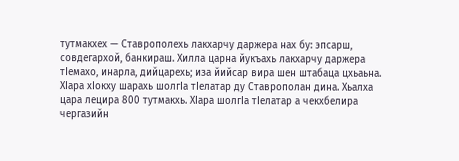тутмакхех — Ставрополехь лакхарчу даржера нах бу: эпсарш, совдегархой, банкираш. Хилла царна йукъахь лакхарчу даржера тӀемахо, инарла, дийцарехь; иза йийсар вира шен штабаца цхьаьна. ХӀара хӀокху шарахь шолгӀа тӀелатар ду Ставрополан дина. Хьалха цара лецира 800 тутмакхь. ХӀара шолгӀа тӀелатар а чекхбелира чергазийн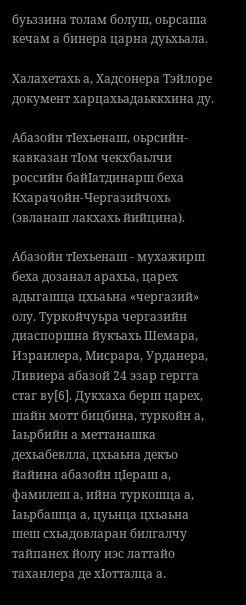буьззина толам болуш, оьрсаша кечам а бинера царна дуьхьала.

Халахетахь а, Хадсонера Тэйлоре документ харцахьадаьккхина ду.

Абазойн тӀехьенаш, оьрсийн-кавказан тӀом чекхбаьлчи российн байӀатдинарш беха Кхарачойн-Чергазийчохь (эвланаш лакхахь йийцина).

Абазойн тӀехьенаш - мухажирш беха дозанал арахьа, царех адыгашца цхьаьна «чергазий» олу. Туркойчуьра чергазийн диаспоршна йукъахь Шемара, Израилера, Мисрара, Урданера, Ливиера абазой 24 эзар гергга стаг ву[6]. Дукхаха берш царех, шайн мотт бицбина, туркойн а, Ӏаьрбийн а меттанашка дехьабевлла, цхьаьна декъо йайина абазойн цӀераш а, фамилеш а, ийна туркошца а, Ӏаьрбашца а, цуьнца цхьаьна шеш схьадовларан билгалчу тайпанех йолу иэс латтайо таханлера де хӀотталца а.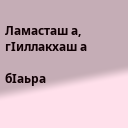Ламасташ а, гӀиллакхаш а

бӀаьра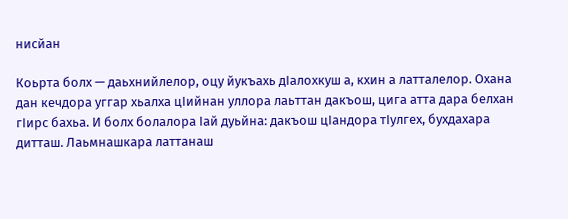нисйан

Коьрта болх — даьхнийлелор, оцу йукъахь дӀалохкуш а, кхин а латталелор. Охана дан кечдора уггар хьалха цӀийнан уллора лаьттан дакъош, цига атта дара белхан гӀирс бахьа. И болх болалора Ӏай дуьйна: дакъош цӀандора тӀулгех, бухдахара дитташ. Лаьмнашкара латтанаш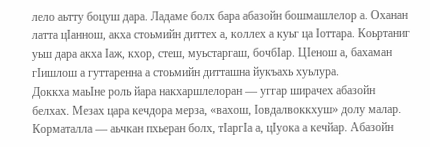лело аьтту боцуш дара. Ладаме болх бара абазойн бошмашлелор а. Оханан латта цӀаннош, акха стоьмийн диттех а, коллех а куьг ца Ӏоттара. Коьртаниг уьш дара акха Ӏаж, кхор, стеш, муьстаргаш, бочбӀар. ЦӀенош а, бахаман гӀишлош а гуттаренна а стоьмийн дитташна йукъахь хуьлура.
Доккха маьӀне роль йара накхаршлелоран — уггар ширачех абазойн белхах. Мезах цара кечдора мерза, «вахош, Ӏовдалвоккхуш» долу малар. Корматалла — аьчкан пхьеран болх, тӀаргӀа а, цӀуока а кечйар. Абазойн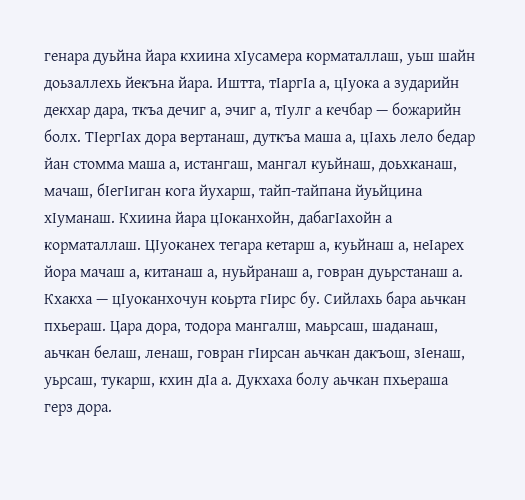генара дуьйна йара кхиина хӀусамера корматаллаш, уьш шайн доьзаллехь йекъна йара. Иштта, тӀаргӀа а, цӀуока а зударийн декхар дара, ткъа дечиг а, эчиг а, тӀулг а кечбар — божарийн болх. ТӀергӀах дора вертанаш, дуткъа маша а, цӀахь лело бедар йан стомма маша а, истангаш, мангал куьйнаш, доьхканаш, мачаш, бӀегӀиган кога йухарш, тайп-тайпана йуьйцина хӀуманаш. Кхиина йара цӀоканхойн, дабагӀахойн а корматаллаш. ЦӀуоканех тегара кетарш а, куьйнаш а, неӀарех йора мачаш а, китанаш а, нуьйранаш а, говран дуьрстанаш а. Кхакха — цӀуоканхочун коьрта гӀирс бу. Сийлахь бара аьчкан пхьераш. Цара дора, тодора мангалш, маьрсаш, шаданаш, аьчкан белаш, ленаш, говран гӀирсан аьчкан дакъош, зӀенаш, уьрсаш, тукарш, кхин дӀа а. Дукхаха болу аьчкан пхьераша герз дора.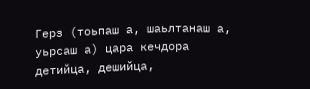Герз (тоьпаш а, шаьлтанаш а, уьрсаш а) цара кечдора детийца, дешийца,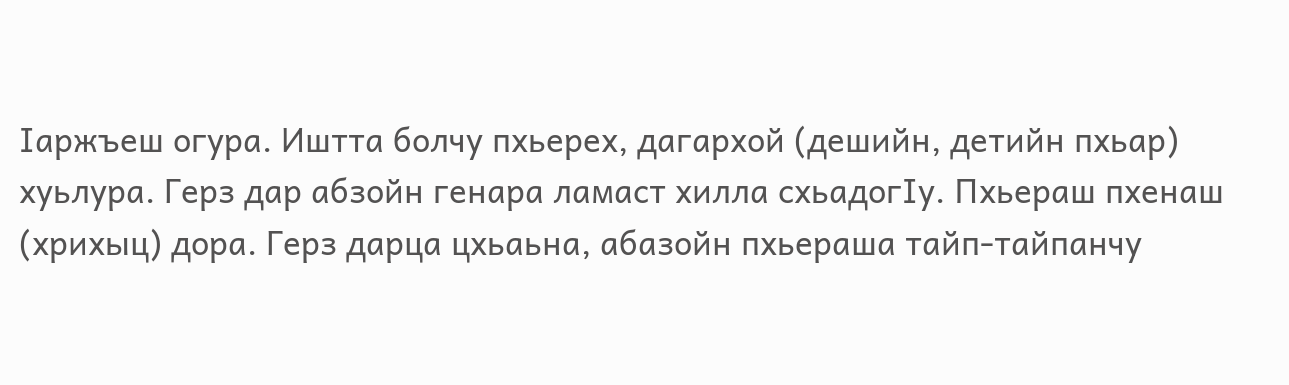Ӏаржъеш огура. Иштта болчу пхьерех, дагархой (дешийн, детийн пхьар) хуьлура. Герз дар абзойн генара ламаст хилла схьадогӀу. Пхьераш пхенаш (хрихыц) дора. Герз дарца цхьаьна, абазойн пхьераша тайп-тайпанчу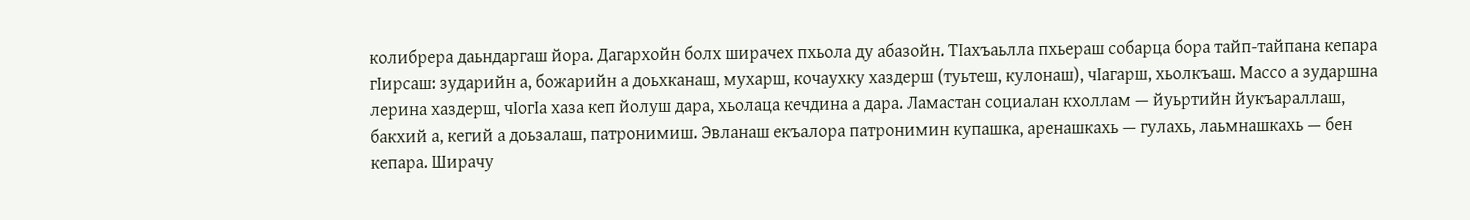колибрера даьндаргаш йора. Дагархойн болх ширачех пхьола ду абазойн. ТӀахъаьлла пхьераш собарца бора тайп-тайпана кепара гӀирсаш: зударийн а, божарийн а доьхканаш, мухарш, кочаухку хаздерш (туьтеш, кулонаш), чӀагарш, хьолкъаш. Массо а зударшна лерина хаздерш, чӀогӀа хаза кеп йолуш дара, хьолаца кечдина а дара. Ламастан социалан кхоллам — йуьртийн йукъараллаш, бакхий а, кегий а доьзалаш, патронимиш. Эвланаш екъалора патронимин купашка, аренашкахь — гулахь, лаьмнашкахь — бен кепара. Ширачу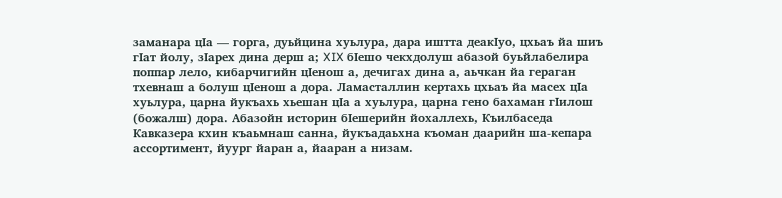заманара цӀа — горга, дуьйцина хуьлура, дара иштта деакӀуо, цхьаъ йа шиъ гӀат йолу, зӀарех дина дерш а; XIX бӀешо чекхдолуш абазой буьйлабелира поппар лело, кибарчигийн цӀенош а, дечигах дина а, аьчкан йа гераган тхевнаш а болуш цӀенош а дора. Ламасталлин кертахь цхьаъ йа масех цӀа хуьлура, царна йукъахь хьешан цӀа а хуьлура, царна гено бахаман гӀилош (божалш) дора. Абазойн историн бӀешерийн йохаллехь, Къилбаседа Кавказера кхин къаьмнаш санна, йукъадаьхна къоман даарийн ша-кепара ассортимент, йуург йаран а, йааран а низам.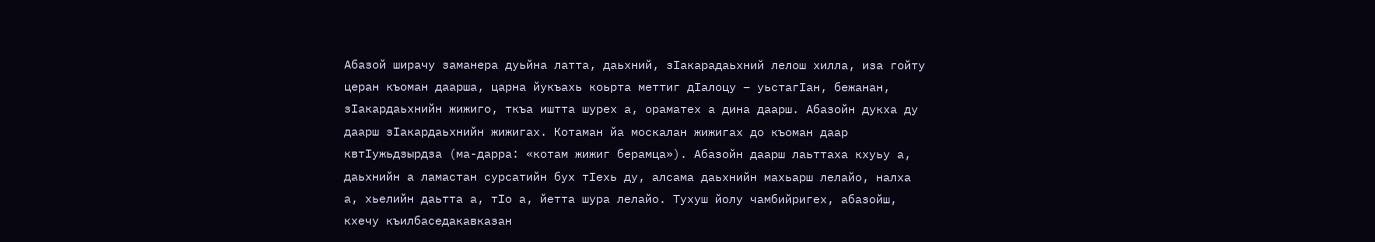Абазой ширачу заманера дуьйна латта, даьхний, зӀакарадаьхний лелош хилла, иза гойту церан къоман даарша, царна йукъахь коьрта меттиг дӀалоцу – уьстагӀан, бежанан, зӀакардаьхнийн жижиго, ткъа иштта шурех а, ораматех а дина даарш. Абазойн дукха ду даарш зӀакардаьхнийн жижигах. Котаман йа москалан жижигах до къоман даар квтIужьдзырдза (ма-дарра: «котам жижиг берамца»). Абазойн даарш лаьттаха кхуьу а, даьхнийн а ламастан сурсатийн бух тӀехь ду, алсама даьхнийн махьарш лелайо, налха а, хьелийн даьтта а, тӀо а, йетта шура лелайо. Тухуш йолу чамбийригех, абазойш, кхечу къилбаседакавказан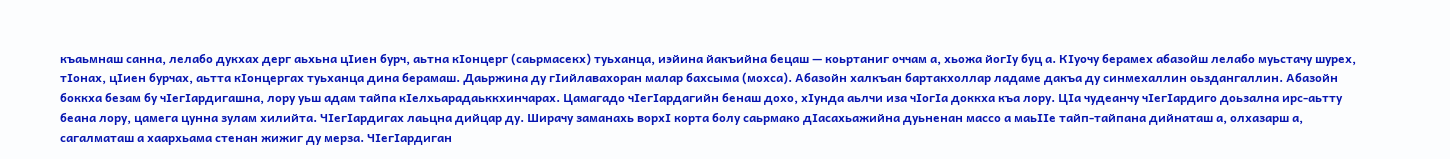къаьмнаш санна, лелабо дукхах дерг аьхьна цӀиен бурч, аьтна кӀонцерг (саьрмасекх) туьханца, иэйина йакъийна бецаш — коьртаниг оччам а, хьожа йогӀу буц а. КӀуочу берамех абазойш лелабо муьстачу шурех, тӀонах, цӀиен бурчах, аьтта кӀонцергах туьханца дина берамаш. Даьржина ду гӀийлавахоран малар бахсыма (мохса). Абазойн халкъан бартакхоллар ладаме дакъа ду синмехаллин оьздангаллин. Абазойн боккха безам бу чӀегӀардигашна, лору уьш адам тайпа кӀелхьарадаьккхинчарах. Цамагадо чӀегӀардагийн бенаш дохо, хӀунда аьлчи иза чӀогӀа доккха къа лору. ЦӀа чудеанчу чӀегӀардиго доьзална ирс-аьтту беана лору, цамега цунна зулам хилийта. ЧӀегӀардигах лаьцна дийцар ду. Ширачу заманахь ворхӀ корта болу саьрмако дӀасахьажийна дуьненан массо а маьӀӀе тайп-тайпана дийнаташ а, олхазарш а, сагалматаш а хаархьама стенан жижиг ду мерза. ЧӀегӀардиган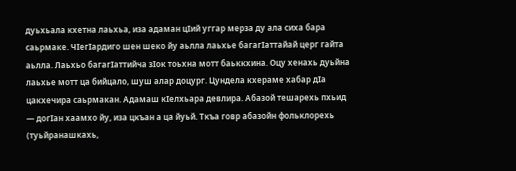дуьхьала кхетна лаьхьа, иза адаман цӀий уггар мерза ду ала сиха бара саьрмаке. ЧӀегӀардиго шен шеко йу аьлла лаьхье багагӀаттайай церг гайта аьлла. Лаьхьо багагӀаттийча зӀок тоьхна мотт баьккхина. Оцу хенахь дуьйна лаьхье мотт ца бийцало, шуш алар доцург. Цундела кхераме хабар дӀа цакхечира саьрмакан. Адамаш кӀелхьара девлира. Абазой тешарехь пхьид — догӀан хаамхо йу, иза цкъан а ца йуьй. Ткъа говр абазойн фольклорехь (туьйранашкахь,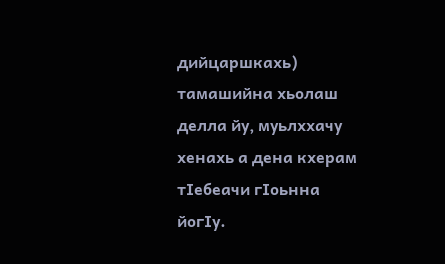дийцаршкахь) тамашийна хьолаш делла йу, муьлххачу хенахь а дена кхерам тӀебеачи гӀоьнна йогӀу.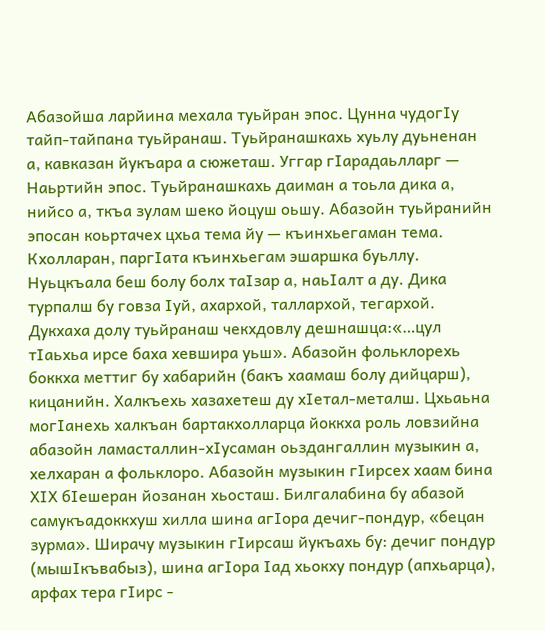Абазойша ларйина мехала туьйран эпос. Цунна чудогӀу тайп-тайпана туьйранаш. Туьйранашкахь хуьлу дуьненан а, кавказан йукъара а сюжеташ. Уггар гӀарадаьлларг — Наьртийн эпос. Туьйранашкахь даиман а тоьла дика а, нийсо а, ткъа зулам шеко йоцуш оьшу. Абазойн туьйранийн эпосан коьртачех цхьа тема йу — къинхьегаман тема. Кхолларан, паргӀата къинхьегам эшаршка буьллу. Нуьцкъала беш болу болх таӀзар а, наьӀалт а ду. Дика турпалш бу говза Ӏуй, ахархой, таллархой, тегархой. Дукхаха долу туьйранаш чекхдовлу дешнашца:«…цул тӀаьхьа ирсе баха хевшира уьш». Абазойн фольклорехь боккха меттиг бу хабарийн (бакъ хаамаш болу дийцарш), кицанийн. Халкъехь хазахетеш ду хӀетал-металш. Цхьаьна могӀанехь халкъан бартакхолларца йоккха роль ловзийна абазойн ламасталлин-хӀусаман оьздангаллин музыкин а, хелхаран а фольклоро. Абазойн музыкин гӀирсех хаам бина XIX бӀешеран йозанан хьосташ. Билгалабина бу абазой самукъадоккхуш хилла шина агӀора дечиг-пондур, «бецан зурма». Ширачу музыкин гӀирсаш йукъахь бу: дечиг пондур (мышIкъвабыз), шина агӀора Ӏад хьокху пондур (апхьарца), арфах тера гӀирс -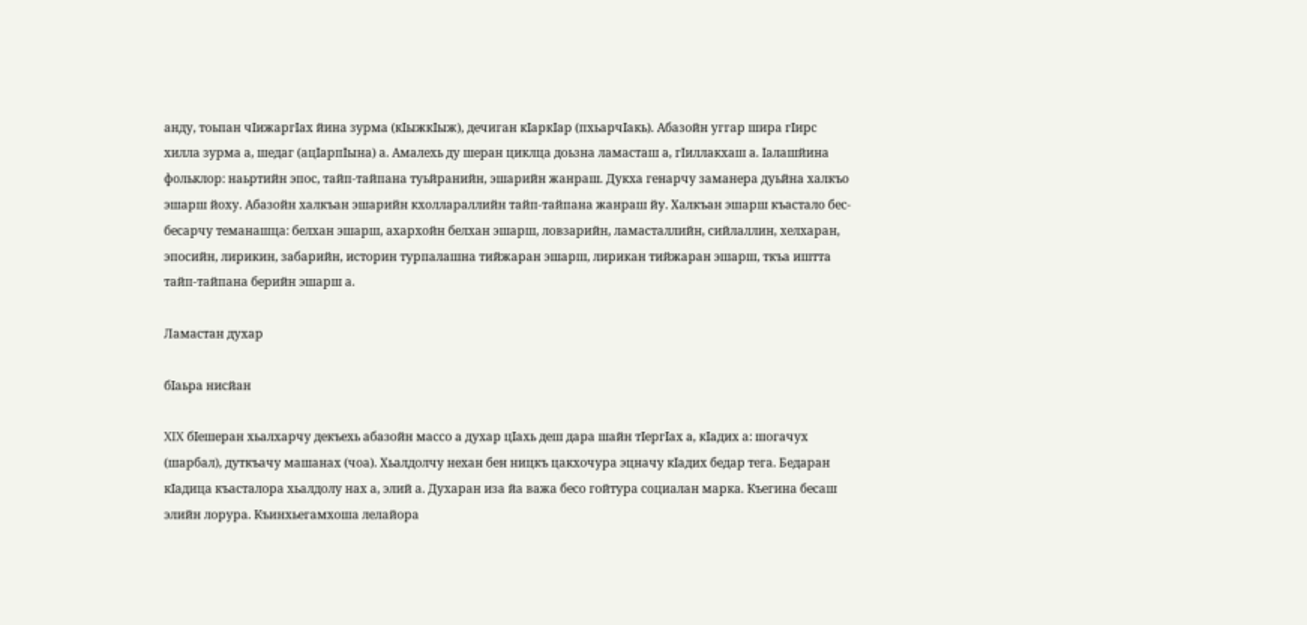анду, тоьпан чӀижаргӀах йина зурма (кIыжкIыж), дечиган кӀаркӀар (пхьарчIакь). Абазойн уггар шира гӀирс хилла зурма а, шедаг (ацIарпIына) а. Амалехь ду шеран циклца доьзна ламасташ а, гӀиллакхаш а. Ӏалашйина фольклор: наьртийн эпос, тайп-тайпана туьйранийн, эшарийн жанраш. Дукха генарчу заманера дуьйна халкъо эшарш йоху. Абазойн халкъан эшарийн кхоллараллийн тайп-тайпана жанраш йу. Халкъан эшарш къастало бес-бесарчу теманашца: белхан эшарш, ахархойн белхан эшарш, ловзарийн, ламасталлийн, сийлаллин, хелхаран, эпосийн, лирикин, забарийн, историн турпалашна тийжаран эшарш, лирикан тийжаран эшарш, ткъа иштта тайп-тайпана берийн эшарш а.

Ламастан духар

бӀаьра нисйан

XIX бӀешеран хьалхарчу декъехь абазойн массо а духар цӀахь деш дара шайн тӀергӀах а, кӀадих а: шогачух (шарбал), дуткъачу машанах (чоа). Хьалдолчу нехан бен ницкъ цакхочура эцначу кӀадих бедар тега. Бедаран кӀадица къасталора хьалдолу нах а, элий а. Духаран иза йа важа бесо гойтура социалан марка. Къегина бесаш элийн лорура. Къинхьегамхоша лелайора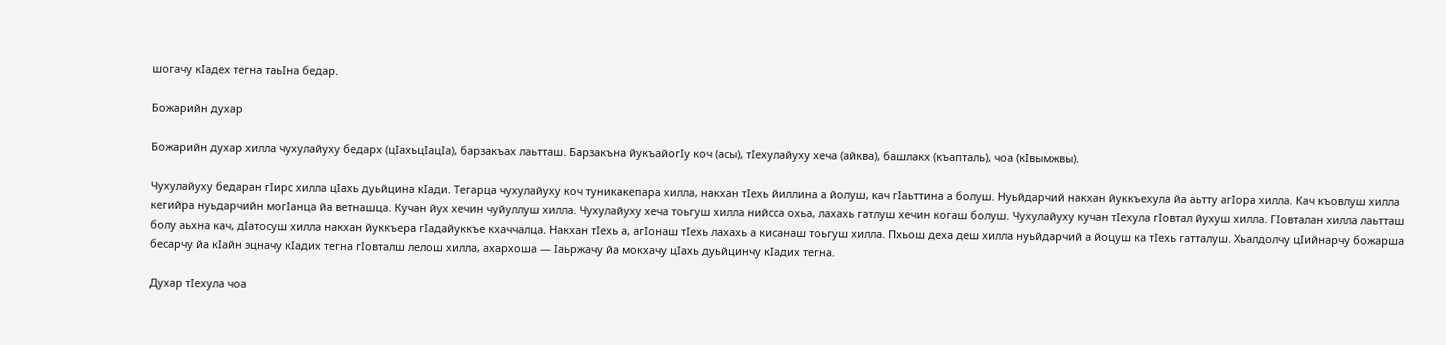шогачу кӀадех тегна таьӀна бедар.

Божарийн духар

Божарийн духар хилла чухулайуху бедарх (цӀахьцӀацӀа), барзакъах лаьтташ. Барзакъна йукъайогӀу коч (асы), тӀехулайуху хеча (айква), башлакх (къапталь), чоа (кӀвымжвы).

Чухулайуху бедаран гӀирс хилла цӀахь дуьйцина кӀади. Тегарца чухулайуху коч туникакепара хилла, накхан тӀехь йиллина а йолуш, кач гӀаьттина а болуш. Нуьйдарчий накхан йуккъехула йа аьтту агӀора хилла. Кач къовлуш хилла кегийра нуьдарчийн могӀанца йа ветнашца. Кучан йух хечин чуйуллуш хилла. Чухулайуху хеча тоьгуш хилла нийсса охьа, лахахь гатлуш хечин когаш болуш. Чухулайуху кучан тӀехула гӀовтал йухуш хилла. ГӀовталан хилла лаьтташ болу аьхна кач, дӀатосуш хилла накхан йуккъера гӀадайуккъе кхаччалца. Накхан тӀехь а, агӀонаш тӀехь лахахь а кисанаш тоьгуш хилла. Пхьош деха деш хилла нуьйдарчий а йоцуш ка тӀехь гатталуш. Хьалдолчу цӀийнарчу божарша бесарчу йа кӀайн эцначу кӀадих тегна гӀовталш лелош хилла, ахархоша — Ӏаьржачу йа мокхачу цӀахь дуьйцинчу кӀадих тегна.

Духар тӀехула чоа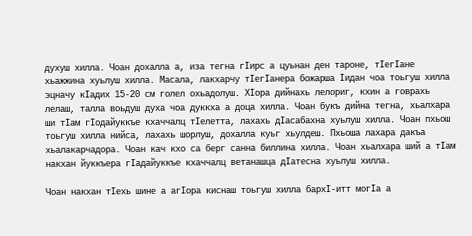духуш хилла. Чоан дохалла а, иза тегна гӀирс а цуьнан ден тароне, тӀегӀане хьажжина хуьлуш хилла. Масала, лакхарчу тӀегӀанера божарша Ӏидан чоа тоьгуш хилла эцначу кӀадих 15-20 см голел охьадолуш. ХӀора дийнахь лелориг, кхин а говрахь лелаш, талла воьдуш духа чоа дуккха а доца хилла. Чоан букъ дийна тегна, хьалхара ши тӀам гӀодайуккъе кхаччалц тӀелетта, лахахь дӀасабахна хуьлуш хилла. Чоан пхьош тоьгуш хилла нийса, лахахь шорлуш, дохалла куьг хьулдеш. Пхьоша лахара дакъа хьалакарчадора. Чоан кач кхо са берг санна биллина хилла. Чоан хьалхара ший а тӀам накхан йуккъера гӀадайуккъе кхаччалц ветанашца дӀатесна хуьлуш хилла.

Чоан накхан тӀехь шине а агӀора киснаш тоьгуш хилла бархӀ-итт могӀа а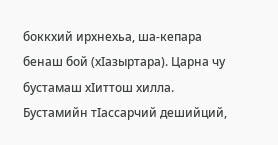боккхий ирхнехьа, ша-кепара бенаш бой (хӀазыртара). Царна чу бустамаш хӀиттош хилла. Бустамийн тӀассарчий дешийций,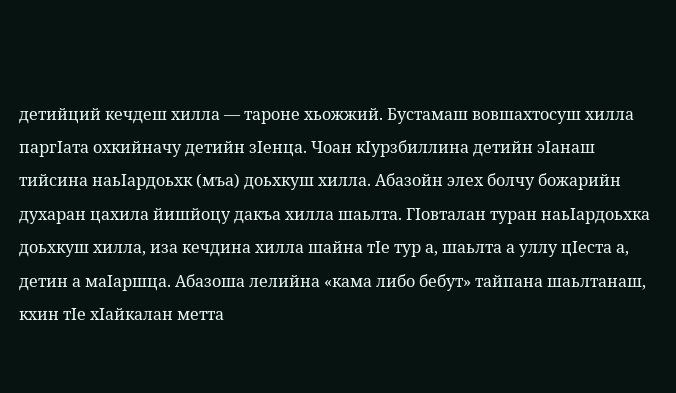детийций кечдеш хилла — тароне хьожжий. Бустамаш вовшахтосуш хилла паргӀата охкийначу детийн зӀенца. Чоан кӀурзбиллина детийн эӀанаш тийсина наьӀардоьхк (мъа) доьхкуш хилла. Абазойн элех болчу божарийн духаран цахила йишйоцу дакъа хилла шаьлта. ГӀовталан туран наьӀардоьхка доьхкуш хилла, иза кечдина хилла шайна тӀе тур а, шаьлта а уллу цӀеста а, детин а маӀаршца. Абазоша лелийна «кама либо бебут» тайпана шаьлтанаш, кхин тӀе хӀайкалан метта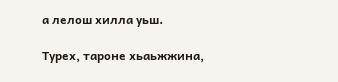а лелош хилла уьш.

Турех, тароне хьаьжжина,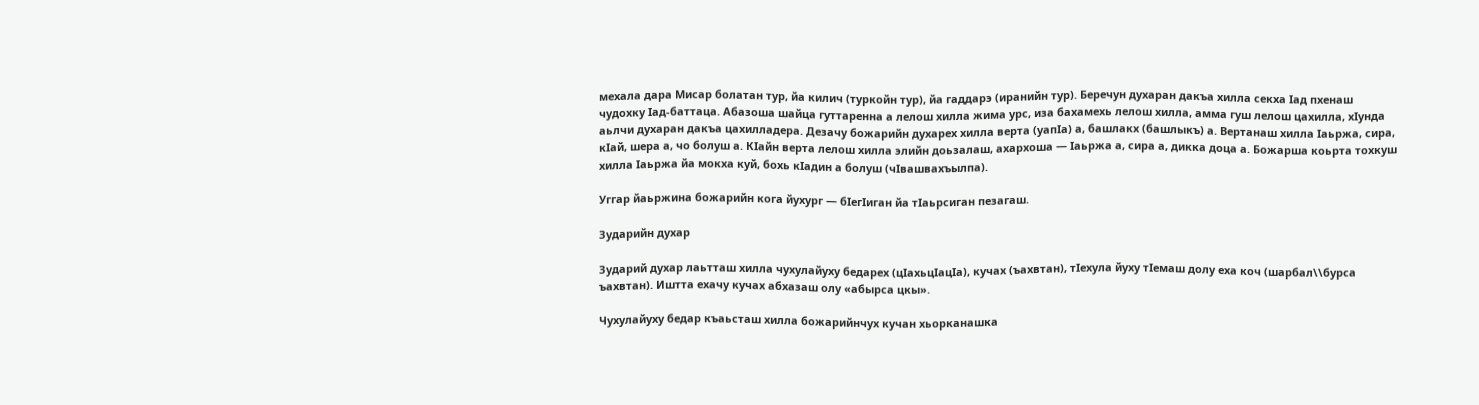мехала дара Мисар болатан тур, йа килич (туркойн тур), йа гаддарэ (иранийн тур). Беречун духаран дакъа хилла секха Ӏад пхенаш чудохку Ӏад-баттаца. Абазоша шайца гуттаренна а лелош хилла жима урс, иза бахамехь лелош хилла, амма гуш лелош цахилла, хӀунда аьлчи духаран дакъа цахилладера. Дезачу божарийн духарех хилла верта (уапӀа) а, башлакх (башлыкъ) а. Вертанаш хилла Ӏаьржа, сира, кӀай, шера а, чо болуш а. КӀайн верта лелош хилла элийн доьзалаш, ахархоша — Ӏаьржа а, сира а, дикка доца а. Божарша коьрта тохкуш хилла Ӏаьржа йа мокха куй, бохь кӀадин а болуш (чӀвашвахъылпа).

Уггар йаьржина божарийн кога йухург — бӀегӀиган йа тӀаьрсиган пезагаш.

Зударийн духар

Зударий духар лаьтташ хилла чухулайуху бедарех (цӀахьцӀацӀа), кучах (ъахвтан), тӀехула йуху тӀемаш долу еха коч (шарбал\\бурса ъахвтан). Иштта ехачу кучах абхазаш олу «абырса цкы».

Чухулайуху бедар къаьсташ хилла божарийнчух кучан хьорканашка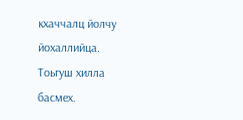кхаччалц йолчу йохаллийца. Тоьгуш хилла басмех.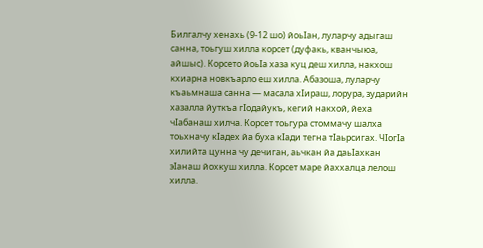Билгалчу хенахь (9-12 шо) йоьӀан, луларчу адыгаш санна, тоьгуш хилла корсет (дуфакь, кванчыюа, айшыс). Корсето йоьӀа хаза куц деш хилла, накхош кхиарна новкъарло еш хилла. Абазоша, луларчу къаьмнаша санна — масала хӀираш, лорура, зударийн хазалла йуткъа гӀодайукъ, кегий накхой, йеха чӀабанаш хилча. Корсет тоьгура стоммачу шалха тоьхначу кӀадех йа буха кӀади тегна тӀаьрсигах. ЧӀогӀа хилийта цунна чу дечиган, аьчкан йа даьӀахкан эӀанаш йохкуш хилла. Корсет маре йаххалца лелош хилла.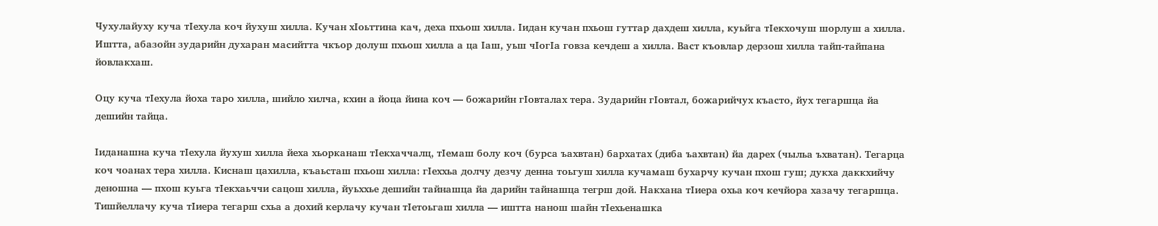Чухулайуху куча тӀехула коч йухуш хилла. Кучан хӀоьттина кач, деха пхьош хилла. Ӏидан кучан пхьош гуттар дахдеш хилла, куьйга тӀекхочуш шорлуш а хилла. Иштта, абазойн зударийн духаран масийтта чкъор долуш пхьош хилла а ца Ӏаш, уьш чӀогӀа говза кечдеш а хилла. Васт къовлар дерзош хилла тайп-тайпана йовлакхаш.

Оцу куча тӀехула йоха таро хилла, шийло хилча, кхин а йоца йина коч — божарийн гӀовталах тера. Зударийн гӀовтал, божарийчух къасто, йух тегаршца йа дешийн тайца.

Ӏиданашна куча тӀехула йухуш хилла йеха хьорканаш тӀекхаччалц, тӀемаш болу коч (бурса ъахвтан) бархатах (диба ъахвтан) йа дарех (чыльа ъхватан). Тегарца коч чоанах тера хилла. Киснаш цахилла, къаьсташ пхьош хилла: гӀеххьа долчу дезчу денна тоьгуш хилла кучамаш бухарчу кучан пхош гуш; дукха даккхийчу деношна — пхош куьга тӀекхаьччи сацош хилла, йуьххье дешийн тайнашца йа дарийн тайнашца тегрш дой. Накхана тӀиера охьа коч кечйора хазачу тегаршца. Тишйеллачу куча тӀиера тегарш схьа а дохий керлачу кучан тӀетоьгаш хилла — иштта нанош шайн тӀехьенашка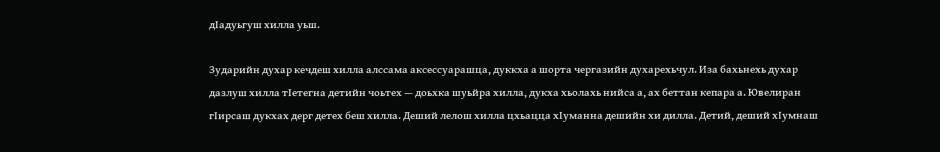дӀадуьгуш хилла уьш.

Зударийн духар кечдеш хилла алссама аксессуарашца, дуккха а шорта чергазийн духарехьчул. Иза бахьнехь духар дазлуш хилла тӀетегна детийн чоьтех — доьхка шуьйра хилла, дукха хьолахь нийса а, ах беттан кепара а. Ювелиран гӀирсаш дукхах дерг детех беш хилла. Деший лелош хилла цхьацца хӀуманна дешийн хи дилла. Детий, деший хӀумнаш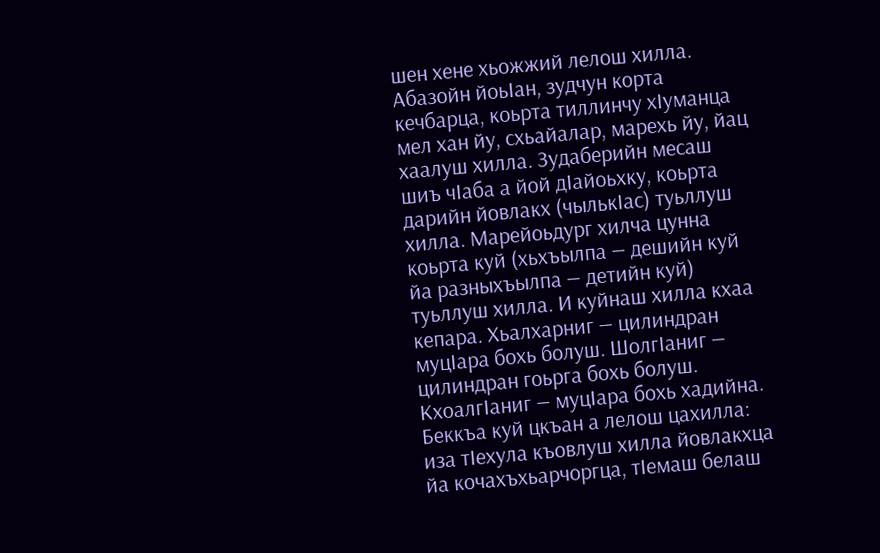шен хене хьожжий лелош хилла. Абазойн йоьӀан, зудчун корта кечбарца, коьрта тиллинчу хӀуманца мел хан йу, схьайалар, марехь йу, йац хаалуш хилла. Зудаберийн месаш шиъ чӀаба а йой дӀайоьхку, коьрта дарийн йовлакх (чылькӀас) туьллуш хилла. Марейоьдург хилча цунна коьрта куй (хьхъылпа — дешийн куй йа разныхъылпа — детийн куй) туьллуш хилла. И куйнаш хилла кхаа кепара. Хьалхарниг — цилиндран муцӀара бохь болуш. ШолгӀаниг — цилиндран гоьрга бохь болуш. КхоалгӀаниг — муцӀара бохь хадийна. Беккъа куй цкъан а лелош цахилла: иза тӀехула къовлуш хилла йовлакхца йа кочахъхьарчоргца, тӀемаш белаш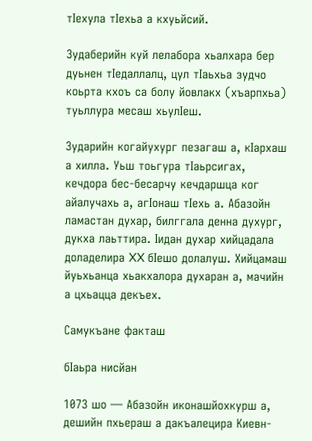тӀехула тӀехьа а кхуьйсий.

Зудаберийн куй лелабора хьалхара бер дуьнен тӀедаллалц, цул тӀаьхьа зудчо коьрта кхоъ са болу йовлакх (хъарпхьа) туьллура месаш хьулӀеш.

Зударийн когайухург пезагаш а, кӀархаш а хилла. Уьш тоьгура тӀаьрсигах, кечдора бес-бесарчу кечдаршца ког айалучахь а, агӀонаш тӀехь а. Абазойн ламастан духар, билггала денна духург, дукха лаьттира. Ӏидан духар хийцадала доладелира XX бӀешо долалуш. Хийцамаш йуьхьанца хьакхалора духаран а, мачийн а цхьацца декъех.

Самукъане факташ

бӀаьра нисйан

1073 шо — Абазойн иконашйохкурш а, дешийн пхьераш а дакъалецира Киевн-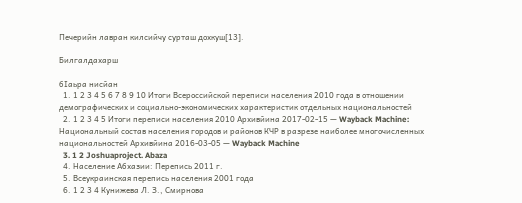Печерийн лавран килсийчу сурташ дохкуш[13].

Билгалдахарш

бӀаьра нисйан
  1. 1 2 3 4 5 6 7 8 9 10 Итоги Всероссийской переписи населения 2010 года в отношении демографических и социально-экономических характеристик отдельных национальностей
  2. 1 2 3 4 5 Итоги переписи населения 2010 Архивйина 2017-02-15 — Wayback Machine: Национальный состав населения городов и районов КЧР в разрезе наиболее многочисленных национальностей Архивйина 2016-03-05 — Wayback Machine
  3. 1 2 Joshuaproject. Abaza
  4. Население Абхазии: Перепись 2011 г.
  5. Всеукраинская перепись населения 2001 года
  6. 1 2 3 4 Кунижева Л. З., Смирнова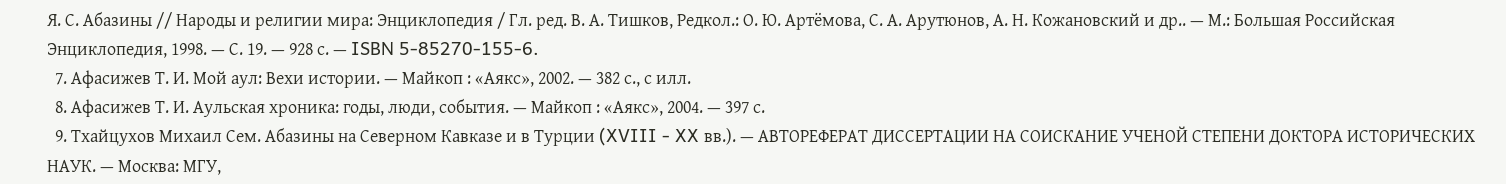Я. С. Абазины // Народы и религии мира: Энциклопедия / Гл. ред. В. А. Тишков, Редкол.: О. Ю. Артёмова, С. А. Арутюнов, А. Н. Кожановский и др.. — М.: Большая Российская Энциклопедия, 1998. — С. 19. — 928 с. — ISBN 5-85270-155-6.
  7. Афасижев Т. И. Мой аул: Вехи истории. — Майкоп : «Аякс», 2002. — 382 с., с илл.
  8. Афасижев Т. И. Аульская хроника: годы, люди, события. — Майкоп : «Аякс», 2004. — 397 с.
  9. Тхайцухов Михаил Сем. Абазины на Северном Кавказе и в Турции (XVIII - XX вв.). — АВТОРЕФЕРАТ ДИССЕРТАЦИИ НА СОИСКАНИЕ УЧЕНОЙ СТЕПЕНИ ДОКТОРА ИСТОРИЧЕСКИХ НАУК. — Москва: МГУ,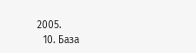2005.
  10. База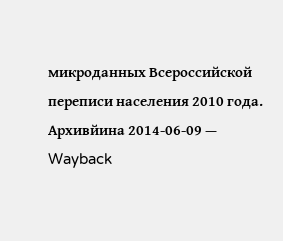микроданных Всероссийской переписи населения 2010 года. Архивйина 2014-06-09 — Wayback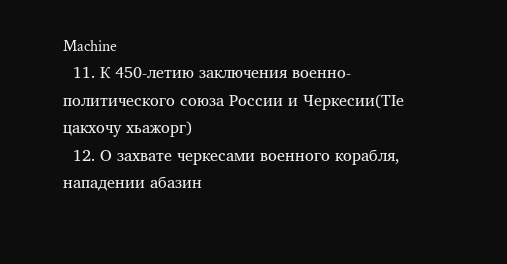Machine
  11. К 450-летию заключения военно-политического союза России и Черкесии(ТӀе цакхочу хьажорг)
  12. О захвате черкесами военного корабля, нападении абазин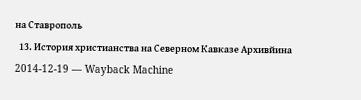на Ставрополь
  13. История христианства на Северном Кавказе Архивйина 2014-12-19 — Wayback Machine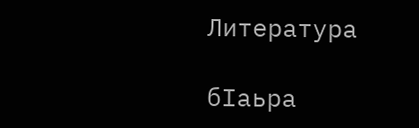Литература

бӀаьра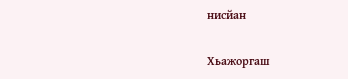нисйан

Хьажоргаш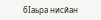бӀаьра нисйан